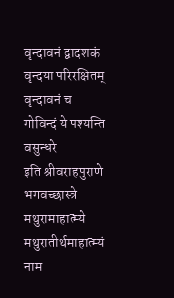वृन्दावनं द्वादशकं वृन्दया परिरक्षितम्
वृन्दावनं च गोविन्दं ये पश्यन्ति वसुन्धरे
इति श्रीवराहपुराणे भगवच्छास्त्रे मथुरामाहात्म्ये मथुरातीर्थमाहात्म्यं नाम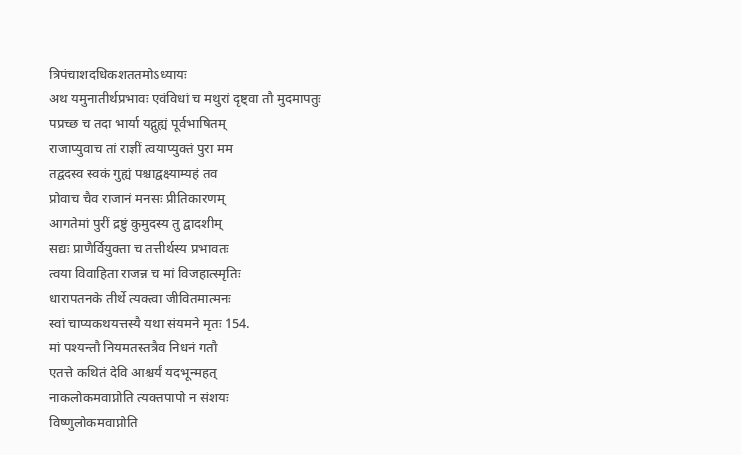त्रिपंचाशदधिकशततमोऽध्यायः
अथ यमुनातीर्थप्रभावः एवंविधां च मथुरां दृष्ट्वा तौ मुदमापतुः
पप्रच्छ च तदा भार्या यद्गुह्यं पूर्वभाषितम्
राजाप्युवाच तां राज्ञीं त्वयाप्युक्तं पुरा मम
तद्वदस्व स्वकं गुह्यं पश्चाद्वक्ष्याम्यहं तव
प्रोवाच चैव राजानं मनसः प्रीतिकारणम्
आगतेमां पुरीं द्रष्टुं कुमुदस्य तु द्वादशीम्
सद्यः प्राणैर्वियुक्ता च तत्तीर्थस्य प्रभावतः
त्वया विवाहिता राजन्न च मां विजहात्स्मृतिः
धारापतनके तीर्थे त्यक्त्वा जीवितमात्मनः
स्वां चाप्यकथयत्तस्यै यथा संयमने मृतः 154.
मां पश्यन्तौ नियमतस्तत्रैव निधनं गतौ
एतत्ते कथितं देवि आश्चर्यं यदभून्महत्
नाकलोकमवाप्नोति त्यक्तपापो न संशयः
विष्णुलोकमवाप्नोति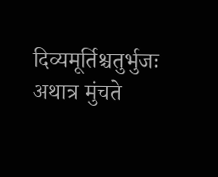दिव्यमूर्तिश्चतुर्भुजः
अथात्र मुंचते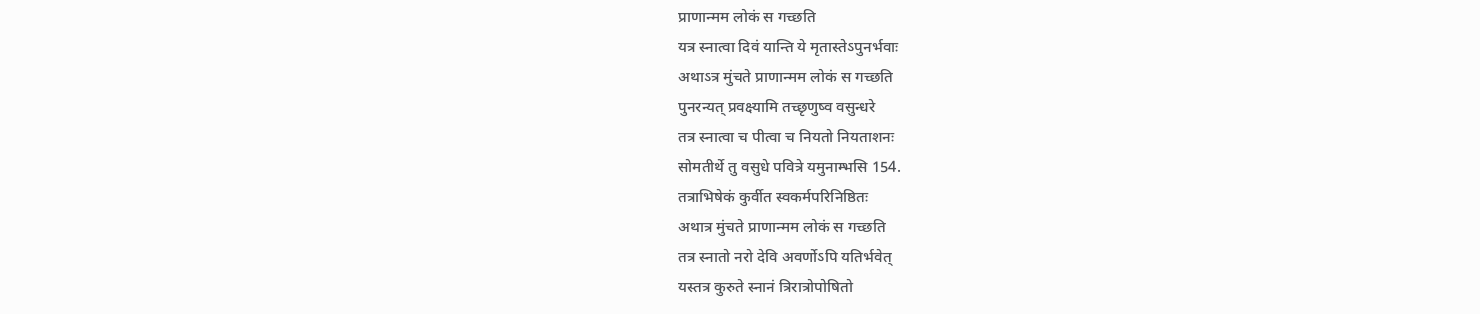प्राणान्मम लोकं स गच्छति
यत्र स्नात्वा दिवं यान्ति ये मृतास्तेऽपुनर्भवाः
अथाऽत्र मुंचते प्राणान्मम लोकं स गच्छति
पुनरन्यत् प्रवक्ष्यामि तच्छृणुष्व वसुन्धरे
तत्र स्नात्वा च पीत्वा च नियतो नियताशनः
सोमतीर्थे तु वसुधे पवित्रे यमुनाम्भसि 154.
तत्राभिषेकं कुर्वीत स्वकर्मपरिनिष्ठितः
अथात्र मुंचते प्राणान्मम लोकं स गच्छति
तत्र स्नातो नरो देवि अवर्णोऽपि यतिर्भवेत्
यस्तत्र कुरुते स्नानं त्रिरात्रोपोषितो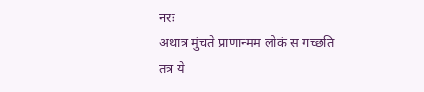नरः
अथात्र मुंचते प्राणान्मम लोकं स गच्छति
तत्र ये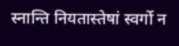स्नान्ति नियतास्तेषां स्वर्गो न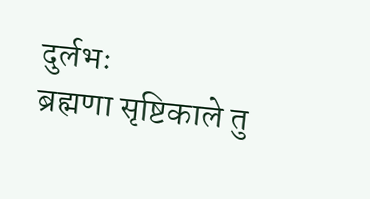दुर्लभः
ब्रह्मणा सृष्टिकाले तु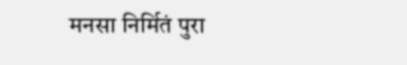मनसा निर्मितं पुरा